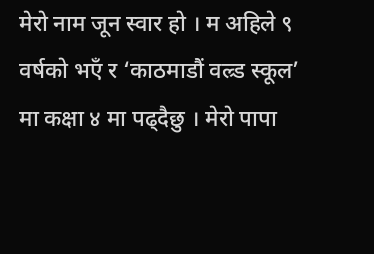मेरो नाम जून स्वार हो । म अहिले ९ वर्षको भएँ र ‘काठमाडौं वल्र्ड स्कूल’ मा कक्षा ४ मा पढ्दैछु । मेरो पापा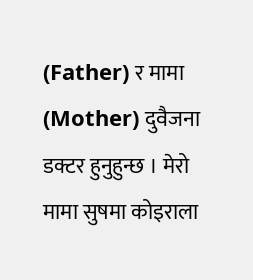(Father) र मामा (Mother) दुवैजना डक्टर हुनुहुन्छ । मेरो मामा सुषमा कोइराला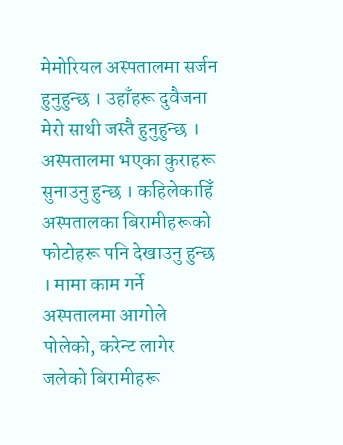मेमोरियल अस्पतालमा सर्जन हुनुहुन्छ । उहाँहरू दुवैजना मेरो साथी जस्तै हुनुहुन्छ । अस्पतालमा भएका कुराहरू सुनाउनु हुन्छ । कहिलेकाहिँ अस्पतालका बिरामीहरूको फोटोहरू पनि देखाउनु हुन्छ । मामा काम गर्ने अस्पतालमा आगोले पोलेको, करेन्ट लागेर जलेको बिरामीहरू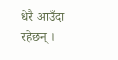धेरै आउँदा रहेछन् ।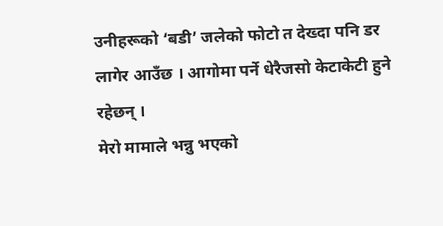उनीहरूको ‘बडी’ जलेको फोटो त देख्दा पनि डर लागेर आउँछ । आगोमा पर्ने धेरैजसो केटाकेटी हुने रहेछन् ।
मेरो मामाले भन्नु भएको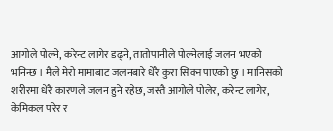आगोले पोल्ने, करेन्ट लागेर डढ्ने, तातोपानीले पोल्नेलाई जलन भएको भनिन्छ । मैले मेरो मामाबाट जलनबारे धेरै कुरा सिक्न पाएको छु । मानिसको शरीरमा धेरै कारणले जलन हुने रहेछ, जस्तै आगोले पोलेर, करेन्ट लागेर, केमिकल परेर र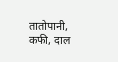तातोपानी, कफी, दाल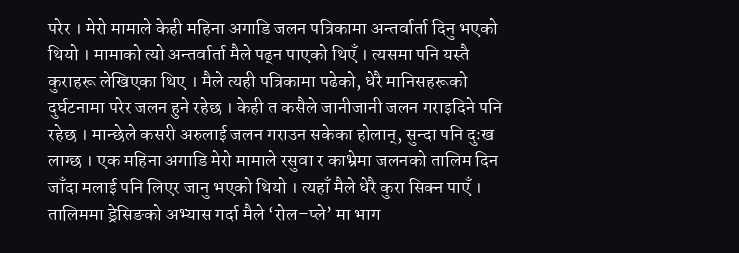परेर । मेरो मामाले केही महिना अगाडि जलन पत्रिकामा अन्तर्वार्ता दिनु भएको थियो । मामाको त्यो अन्तर्वार्ता मैले पढ्न पाएको थिएँ । त्यसमा पनि यस्तै कुराहरू लेखिएका थिए । मैले त्यही पत्रिकामा पढेको, धेरै मानिसहरूको दुर्घटनामा परेर जलन हुने रहेछ । केही त कसैले जानीजानी जलन गराइदिने पनि रहेछ । मान्छेले कसरी अरुलाई जलन गराउन सकेका होलान्, सुन्दा पनि दुःख लाग्छ । एक महिना अगाडि मेरो मामाले रसुवा र काभ्रेमा जलनको तालिम दिन जाँदा मलाई पनि लिएर जानु भएको थियो । त्यहाँ मैले धेरै कुरा सिक्न पाएँ । तालिममा ड्रेसिङको अभ्यास गर्दा मैले ‘रोल–प्ले’ मा भाग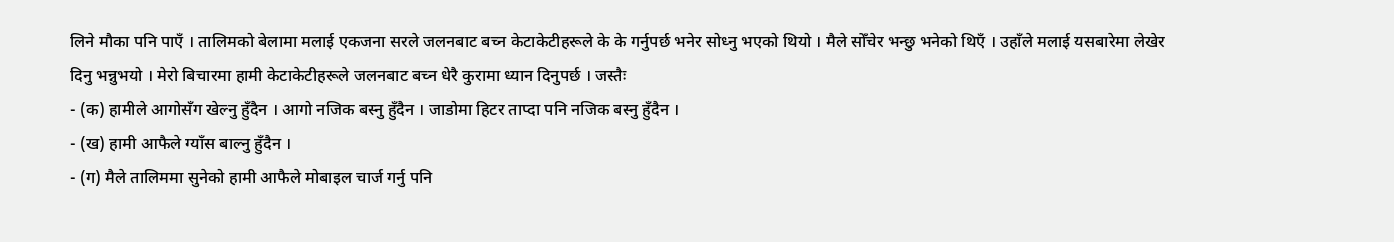लिने मौका पनि पाएँ । तालिमको बेलामा मलाई एकजना सरले जलनबाट बच्न केटाकेटीहरूले के के गर्नुपर्छ भनेर सोध्नु भएको थियो । मैले सोँचेर भन्छु भनेको थिएँ । उहाँले मलाई यसबारेमा लेखेर दिनु भन्नुभयो । मेरो बिचारमा हामी केटाकेटीहरूले जलनबाट बच्न धेरै कुरामा ध्यान दिनुपर्छ । जस्तैः
- (क) हामीले आगोसँग खेल्नु हुँदैन । आगो नजिक बस्नु हुँदैन । जाडोमा हिटर ताप्दा पनि नजिक बस्नु हुँदैन ।
- (ख) हामी आफैले ग्याँस बाल्नु हुँदैन ।
- (ग) मैले तालिममा सुनेको हामी आफैले मोबाइल चार्ज गर्नु पनि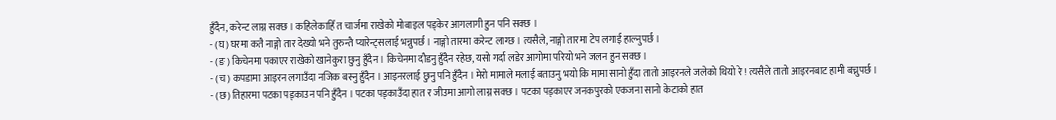हुँदैन, करेन्ट लाग्न सक्छ । कहिलेकाहिँ त चार्जमा राखेको मोबाइल पड्केर आगलागी हुन पनि सक्छ ।
- (घ) घरमा कतै नाङ्गो तार देख्यो भने तुरुन्तै प्यारेन्ट्सलाई भन्नुपर्छ । नाङ्गो तारमा करेन्ट लाग्छ । त्यसैले, नाङ्गो तारमा टेप लगाई हाल्नुपर्छ ।
- (ङ) किचेनमा पकाएर राखेको खानेकुरा छुनु हुँदैन । किचेनमा दौडनु हुँदैन रहेछ, यसो गर्दा लडेर आगोमा परियो भने जलन हुन सक्छ ।
- (च) कपडामा आइरन लगाउँदा नजिक बस्नु हुँदैन । आइनरलाई छुनु पनि हुँदैन । मेरो मामाले मलाई बताउनु भयो कि मामा सानो हुँदा तातो आइरनले जलेको थियो रे ! त्यसैले तातो आइरनबाट हामी बच्नुपर्छ ।
- (छ) तिहारमा पटका पड्काउन पनि हुँदैन । पटका पड्काउँदा हात र जीउमा आगो लाग्न सक्छ । पटका पड्काएर जनकपुरको एकजना सानो केटाको हात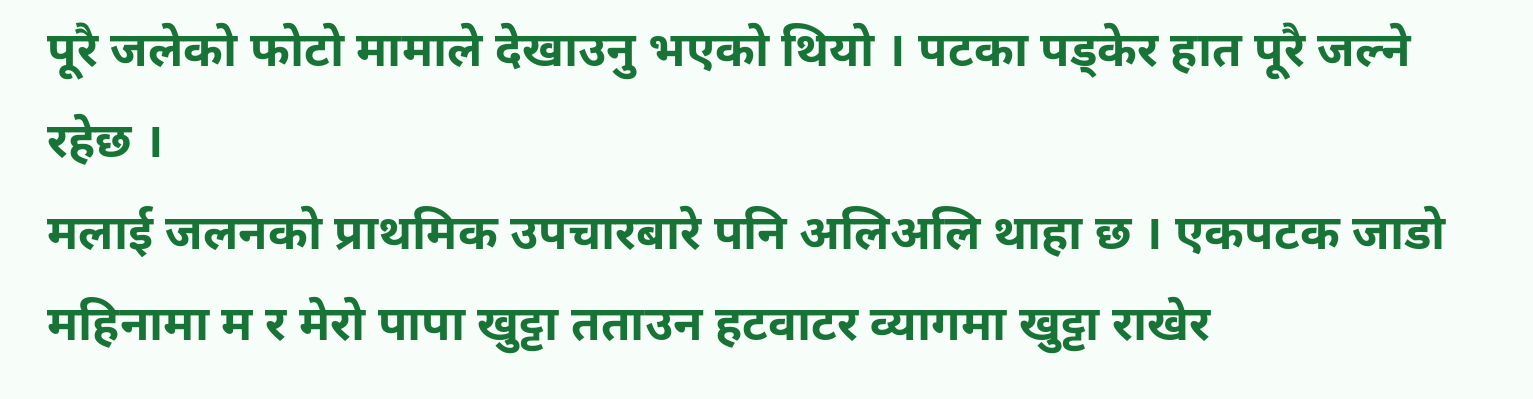पूरै जलेको फोटो मामाले देखाउनु भएको थियो । पटका पड्केर हात पूरै जल्ने रहेछ ।
मलाई जलनको प्राथमिक उपचारबारे पनि अलिअलि थाहा छ । एकपटक जाडो महिनामा म र मेरो पापा खुट्टा तताउन हटवाटर व्यागमा खुट्टा राखेर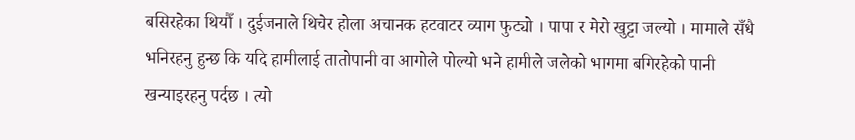बसिरहेका थियौँ । दुईजनाले थिचेर होला अचानक हटवाटर व्याग फुट्यो । पापा र मेरो खुट्टा जल्यो । मामाले सँधै भनिरहनु हुन्छ कि यदि हामीलाई तातोपानी वा आगोले पोल्यो भने हामीले जलेको भागमा बगिरहेको पानी खन्याइरहनु पर्दछ । त्यो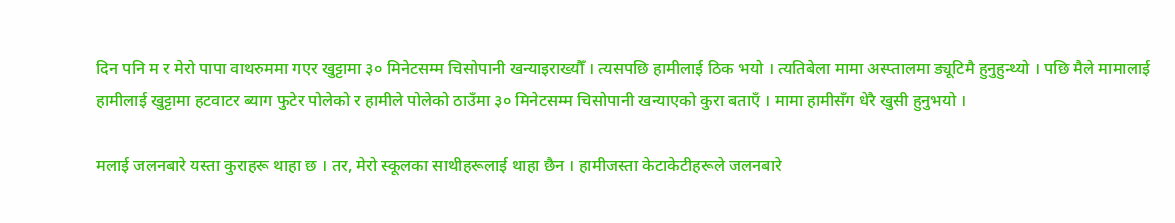दिन पनि म र मेरो पापा वाथरुममा गएर खुट्टामा ३० मिनेटसम्म चिसोपानी खन्याइराख्यौँ । त्यसपछि हामीलाई ठिक भयो । त्यतिबेला मामा अस्प्तालमा ड्यूटिमै हुनुहुन्थ्यो । पछि मैले मामालाई हामीलाई खुट्टामा हटवाटर ब्याग फुटेर पोलेको र हामीले पोलेको ठाउँमा ३० मिनेटसम्म चिसोपानी खन्याएको कुरा बताएँ । मामा हामीसँग धेरै खुसी हुनुभयो ।

मलाई जलनबारे यस्ता कुराहरू थाहा छ । तर, मेरो स्कूलका साथीहरूलाई थाहा छैन । हामीजस्ता केटाकेटीहरूले जलनबारे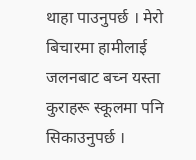थाहा पाउनुपर्छ । मेरो बिचारमा हामीलाई जलनबाट बच्न यस्ता कुराहरू स्कूलमा पनि सिकाउनुपर्छ ।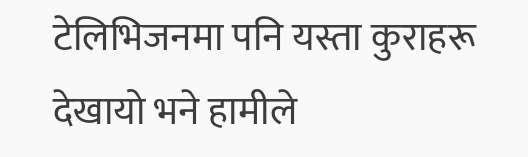टेलिभिजनमा पनि यस्ता कुराहरू देखायो भने हामीले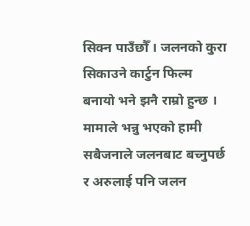सिक्न पाउँछौँ । जलनको कुरा सिकाउने कार्टुन फिल्म बनायो भने झनै राम्रो हुन्छ । मामाले भन्नु भएको हामी सबैजनाले जलनबाट बच्नुपर्छ र अरुलाई पनि जलन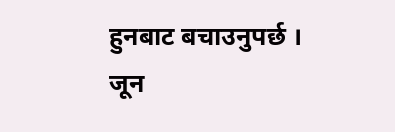हुनबाट बचाउनुपर्छ ।
जून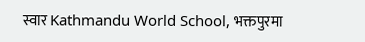स्वार Kathmandu World School, भक्तपुरमा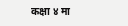कक्षा ४ मा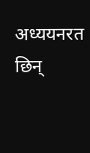अध्ययनरत छिन्